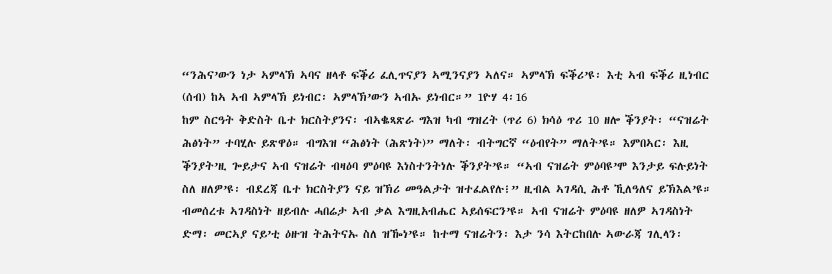“ንሕና’ውን ነታ ኣምላኽ ኣባና ዘላቶ ፍቕሪ ፈሊጥናያን ኣሚንናያን ኣለና። ኣምላኽ ፍቕሪ’ዩ፡ እቲ ኣብ ፍቕሪ ዚነብር (ሰብ) ከኣ ኣብ ኣምላኽ ይነብር፡ ኣምላኽ’ውን ኣብኡ ይነብር።” 1ዮሃ 4፡16
ከም ስርዓት ቅድስት ቤተ ክርስትያንና፡ ብኣቈጻጽራ ግእዝ ካብ ግዝረት (ጥሪ 6) ክሳዕ ጥሪ 10 ዘሎ ቕንያት፡ “ናዝሬት ሕፅነት” ተባሂሉ ይጽዋዕ። ብግእዝ “ሕፅነት (ሕጽነት)” ማለት፡ ብትግርኛ “ዕብየት” ማለት’ዩ። እምበኣር፡ እዚ ቕንያት’ዚ ጐይታና ኣብ ናዝሬት ብዛዕባ ምዕባዩ እነስተንትነሉ ቕንያት’ዩ። “ኣብ ናዝሬት ምዕባዩ’ሞ እንታይ ፍሉይነት ስለ ዘለዎ’ዩ፡ ብደረጃ ቤተ ክርስትያን ናይ ዝኽሪ መዓልታት ዝተፈልየሉ፧” ዚብል ኣገዳሲ ሕቶ ኺለዓለና ይኽእል’ዩ። ብመሰረቱ ኣገዳስነት ዘይብሉ ሓበሬታ ኣብ ቃል እግዚአብሔር ኣይሰፍርን’ዩ። ኣብ ናዝሬት ምዕባዩ ዘለዎ ኣገዳስነት ድማ፡ መርኣያ ናይ’ቲ ዕዙዝ ትሕትናኡ ስለ ዝዀነ’ዩ። ከተማ ናዝሬትን፡ እታ ንሳ እትርከበሉ ኣውራጃ ገሊላን፡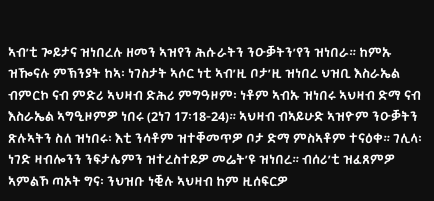ኣብ’ቲ ጐይታና ዝነበረሉ ዘመን ኣዝየን ሕሱራትን ንዑቓትን’የን ዝነበራ። ከምኡ ዝዀናሉ ምኽንያት ከኣ፡ ነገስታት ኣሶር ነቲ ኣብ’ዚ ቦታ’ዚ ዝነበረ ህዝቢ እስራኤል ብምርኮ ናብ ምድሪ ኣህዛብ ድሕሪ ምግዓዞም፡ ነቶም ኣብኡ ዝነበሩ ኣህዛብ ድማ ናብ እስራኤል ኣግዒዞምዎ ነበሩ (2ነገ 17፡18-24)። ኣህዛብ ብኣይሁድ ኣዝዮም ንዑቓትን ጽሉኣትን ስለ ዝነበሩ፡ እቲ ንሳቶም ዝተቐመጥዎ ቦታ ድማ ምስኣቶም ተናዕቀ። ገሊላ፡ ነገድ ዛብሎንን ንፍታሌምን ዝተረስተይዎ መሬት’ዩ ዝነበረ። ብሰሪ’ቲ ዝፈጸምዎ ኣምልኾ ጣኦት ግና፡ ንህዝቡ ነቒሉ ኣህዛብ ከም ዚሰፍርዎ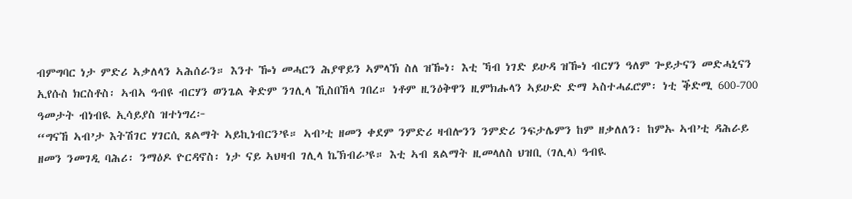ብምግባር ነታ ምድሪ ኣቃለላን ኣሕሰራን። እንተ ዀነ መሓርን ሕያዋይን ኣምላኽ ስለ ዝዀነ፡ እቲ ኻብ ነገድ ይሁዳ ዝዀነ ብርሃን ዓለም ጐይታናን መድሓኒናን ኢየሱስ ክርስቶስ፡ ኣብኣ ዓብዩ ብርሃን ወንጌል ቅድም ንገሊላ ኺስበኸላ ገበረ። ነቶም ዚንዕቅዋን ዚምክሑላን ኣይሁድ ድማ ኣስተሓፈሮም፡ ነቲ ቕድሚ 600-700 ዓመታት ብነብዪ ኢሳይያስ ዝተነግረ፦
“ግናኸ ኣብ’ታ እትሽገር ሃገርሲ ጸልማት ኣይኪነብርን’ዩ። ኣብ’ቲ ዘመን ቀደም ንምድሪ ዛብሎንን ንምድሪ ንፍታሌምን ከም ዘቃለለን፡ ከምኡ ኣብ’ቲ ዳሕራይ ዘመን ንመገዲ ባሕሪ፡ ንማዕዶ ዮርዳኖስ፡ ነታ ናይ ኣህዛብ ገሊላ ኬኽብራ’ዩ። እቲ ኣብ ጸልማት ዚመላለስ ህዝቢ (ገሊላ) ዓብዪ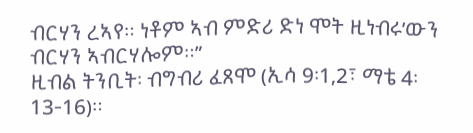ብርሃን ረኣየ። ነቶም ኣብ ምድሪ ድነ ሞት ዚነብሩ’ውን ብርሃን ኣብርሃሎም።”
ዚብል ትንቢት፡ ብግብሪ ፈጸሞ (ኢሳ 9፡1,2፣ ማቴ 4፡13-16)።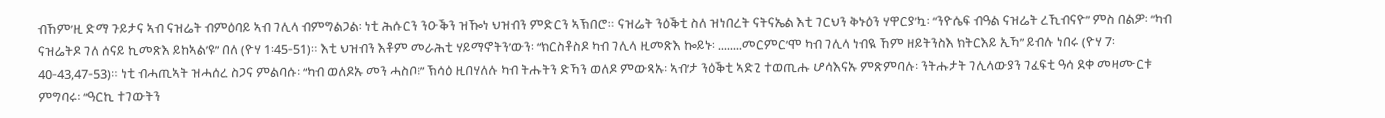ብኸም’ዚ ድማ ጉይታና ኣብ ናዝሬት ብምዕባይ ኣብ ገሊላ ብምግልጋል፡ ነቲ ሕሱርን ንዑቕን ዝዀነ ህዝብን ምድርን ኣኽበሮ። ናዝሬት ንዕቕቲ ስለ ዝነበረት ናትናኤል እቲ ገርህን ቅኑዕን ሃዋርያ’ኳ፡ “ንዮሴፍ ብዓል ናዝሬት ረኺብናዮ” ምስ በልዎ፡ “ካብ ናዝሬትዶ ገለ ሰናይ ኪመጽእ ይከኣል’ዩ” በለ (ዮሃ 1፡45-51)። እቲ ህዝብን እቶም መራሕቲ ሃይማኖትን’ውን፡ “ክርስቶስዶ ካብ ገሊላ ዚመጽእ ኰይኑ፡ ........መርምር’ሞ ካብ ገሊላ ነብዪ ኸም ዘይትንስእ ክትርእይ ኢኻ” ይብሉ ነበሩ (ዮሃ 7፡40-43,47-53)። ነቲ ብሓጢኣት ዝሓሰረ ስጋና ምልባሱ፡ “ካብ ወለዶኡ መን ሓስቦ፧” ኽሳዕ ዚበሃለሉ ካብ ትሑትን ድኻን ወለዶ ምውጻኡ፡ ኣብ’ታ ንዕቕቲ ኣድጊ ተወጢሑ ሆሳእናኡ ምጽምባሉ፡ ንትሑታት ገሊላውያን ገፈፍቲ ዓሳ ደቀ መዛሙርቱ ምግባሩ፡ “ዓርኪ ተገውትን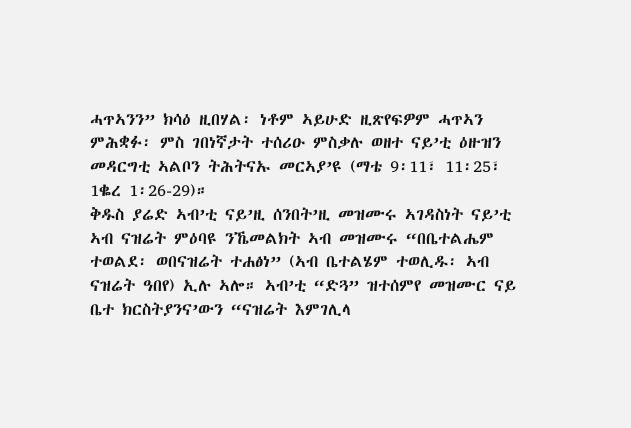ሓጥኣንን” ክሳዕ ዚበሃል፡ ነቶም ኣይሁድ ዚጽየፍዎም ሓጥኣን ምሕቋፉ፡ ምስ ገበነኛታት ተሰሪዑ ምስቃሉ ወዘተ ናይ’ቲ ዕዙዝን መዳርግቲ ኣልቦን ትሕትናኡ መርኣያ’ዩ (ማቴ 9፡11፣ 11፡25፣ 1ቈረ 1፡26-29)።
ቅዱስ ያሬድ ኣብ’ቲ ናይ’ዚ ሰንበት’ዚ መዝሙሩ ኣገዳስነት ናይ’ቲ ኣብ ናዝሬት ምዕባዩ ንኼመልክት ኣብ መዝሙሩ “በቤተልሔም ተወልደ፡ ወበናዝሬት ተሐፅነ” (ኣብ ቤተልሄም ተወሊዱ፡ ኣብ ናዝሬት ዓበየ) ኢሉ ኣሎ። ኣብ’ቲ “ድጓ” ዝተሰምየ መዝሙር ናይ ቤተ ክርስትያንና’ውን “ናዝሬት እምገሊላ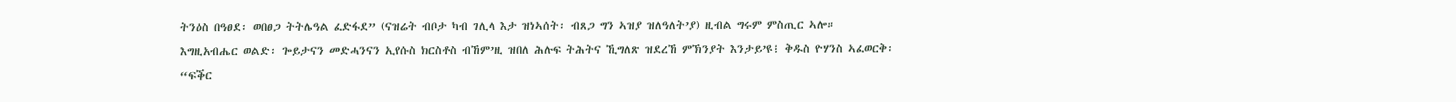ትንዕስ በዓፀደ፡ ወበፀጋ ትትሌዓል ፈድፋደ” (ናዝሬት ብቦታ ካብ ገሊላ እታ ዝነኣሰት፡ ብጸጋ ግን ኣዝያ ዝለዓለት’ያ) ዚብል ግሩም ምስጢር ኣሎ።
እግዚአብሔር ወልድ፡ ጐይታናን መድሓንናን ኢየሱስ ክርስቶስ ብኸም’ዚ ዝበለ ሕሉፍ ትሕትና ኺግለጽ ዝደረኸ ምኽንያት እንታይ’ዩ፧ ቅዱስ ዮሃንስ ኣፈወርቅ፡ “ፍቕር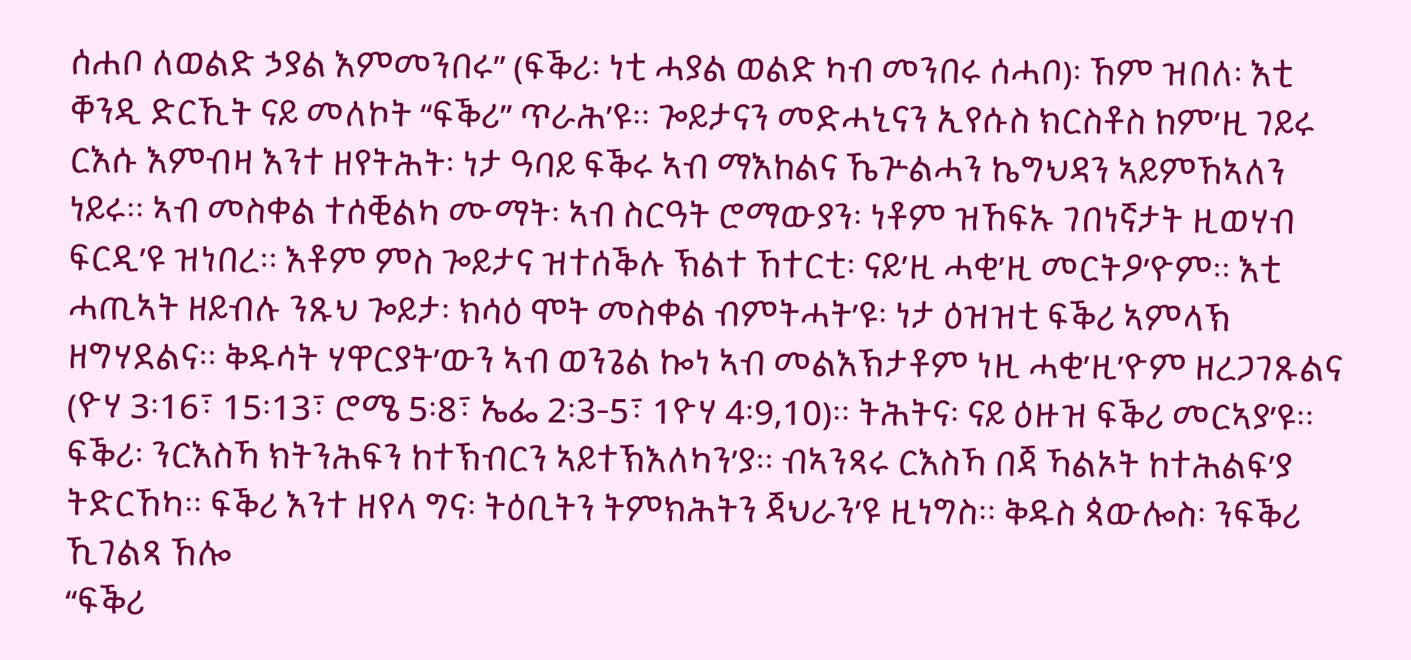ሰሐቦ ለወልድ ኃያል እምመንበሩ” (ፍቕሪ፡ ነቲ ሓያል ወልድ ካብ መንበሩ ሰሓቦ)፡ ኸም ዝበለ፡ እቲ ቐንዲ ድርኺት ናይ መለኮት “ፍቕሪ” ጥራሕ’ዩ። ጐይታናን መድሓኒናን ኢየሱስ ክርስቶስ ከም’ዚ ገይሩ ርእሱ እምብዛ እንተ ዘየትሕት፡ ነታ ዓባይ ፍቕሩ ኣብ ማእከልና ኼጕልሓን ኬግህዳን ኣይምኸኣለን ነይሩ። ኣብ መስቀል ተሰቒልካ ሙማት፡ ኣብ ስርዓት ሮማውያን፡ ነቶም ዝኸፍኡ ገበነኛታት ዚወሃብ ፍርዲ’ዩ ዝነበረ። እቶም ምስ ጐይታና ዝተሰቕሉ ኽልተ ኸተርቲ፡ ናይ’ዚ ሓቂ’ዚ መርትዖ’ዮም። እቲ ሓጢኣት ዘይብሉ ንጹህ ጐይታ፡ ክሳዕ ሞት መስቀል ብምትሓት’ዩ፡ ነታ ዕዝዝቲ ፍቕሪ ኣምላኽ ዘግሃደልና። ቅዱሳት ሃዋርያት’ውን ኣብ ወንጌል ኰነ ኣብ መልእኽታቶም ነዚ ሓቂ’ዚ’ዮም ዘረጋገጹልና (ዮሃ 3፡16፣ 15፡13፣ ሮሜ 5፡8፣ ኤፌ 2፡3-5፣ 1ዮሃ 4፡9,10)። ትሕትና፡ ናይ ዕዙዝ ፍቕሪ መርኣያ’ዩ። ፍቕሪ፡ ንርእስኻ ክትንሕፍን ከተኽብርን ኣይተኽእለካን’ያ። ብኣንጻሩ ርእስኻ በጃ ኻልኦት ከተሕልፍ’ያ ትድርኸካ። ፍቕሪ እንተ ዘየላ ግና፡ ትዕቢትን ትምክሕትን ጃህራን’ዩ ዚነግስ። ቅዱስ ጳውሎስ፡ ንፍቕሪ ኺገልጻ ኸሎ
“ፍቕሪ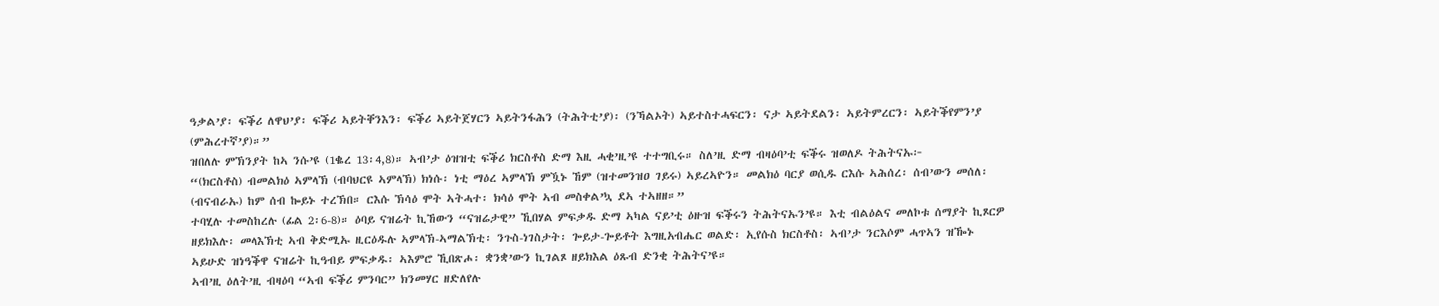ዓቃል’ያ፡ ፍቕሪ ለዋህ’ያ፡ ፍቕሪ ኣይትቐንእን፡ ፍቕሪ ኣይትጀሃርን ኣይትንፋሕን (ትሕትቲ’ያ)፡ (ንኻልኦት) ኣይተስተሓፍርን፡ ናታ ኣይትደልን፡ ኣይትምረርን፡ ኣይትቕየምን’ያ (ምሕረተኛ’ያ)።”
ዝበለሉ ምኽንያት ከኣ ንሱ’ዩ (1ቈረ 13፡4,8)። ኣብ’ታ ዕዝዝቲ ፍቕሪ ክርስቶስ ድማ እዚ ሓቂ’ዚ’ዩ ተተግቢሩ። ስለ’ዚ ድማ ብዛዕባ’ቲ ፍቕሩ ዝወለዶ ትሕትናኡ፦
“(ክርስቶስ) ብመልክዕ ኣምላኽ (ብባህርዩ ኣምላኽ) ክነሱ፡ ነቲ ማዕረ ኣምላኽ ምዃኑ ኸም (ዝተመንዝዐ ገይሩ) ኣይረኣዮን። መልክዕ ባርያ ወሲዱ ርእሱ ኣሕሰረ፡ ሰብ’ውን መሰለ፡ (ብናብራኡ) ከም ሰብ ኰይኑ ተረኽበ። ርእሱ ኽሳዕ ሞት ኣትሓተ፡ ክሳዕ ሞት ኣብ መስቀል’ኳ ደኣ ተኣዘዘ።”
ተባሂሉ ተመስከረሉ (ፊል 2፡6-8)። ዕባይ ናዝሬት ኪኸውን “ናዝሬታዊ” ኺበሃል ምፍቃዱ ድማ ኣካል ናይ’ቲ ዕዙዝ ፍቕሩን ትሕትናኡን’ዩ። እቲ ብልዕልና መለኮቱ ሰማያት ኪጾርዎ ዘይክእሉ፡ መላእኽቲ ኣብ ቅድሚኡ ዚርዕዱሉ ኣምላኽ-ኣማልኽቲ፡ ንጉስ-ነገስታት፡ ጐይታ-ጐይቶት እግዚአብሔር ወልድ፡ ኢየሱስ ክርስቶስ፡ ኣብ’ታ ንርእሶም ሓጥኣን ዝዀኑ ኣይሁድ ዝነዓቕዋ ናዝሬት ኪዓብይ ምፍቃዱ፡ ኣእምሮ ኺበጽሖ፡ ቋንቋ’ውን ኪገልጾ ዘይክእል ዕጹብ ድንቂ ትሕትና’ዩ።
ኣብ’ዚ ዕለት’ዚ ብዛዕባ “ኣብ ፍቕሪ ምንባር” ክንመሃር ዘድለየሉ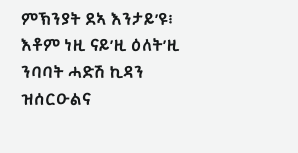ምኽንያት ደኣ እንታይ’ዩ፧ እቶም ነዚ ናይ’ዚ ዕለት’ዚ ንባባት ሓድሽ ኪዳን ዝሰርዑልና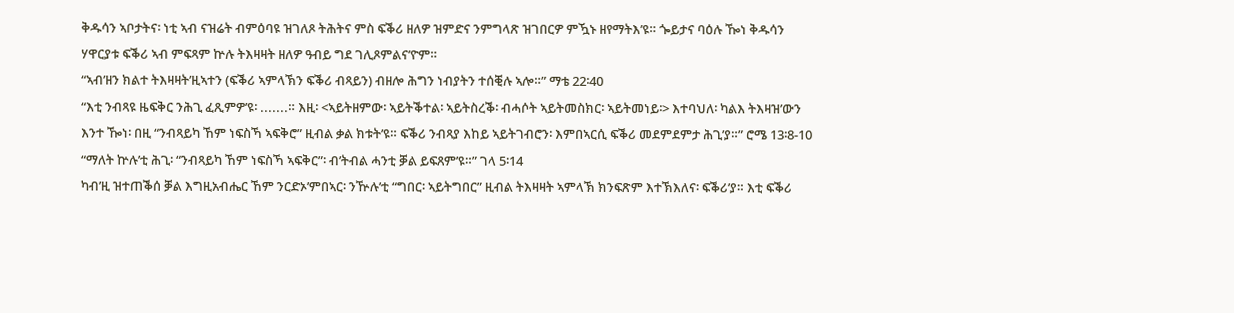ቅዱሳን ኣቦታትና፡ ነቲ ኣብ ናዝሬት ብምዕባዩ ዝገለጾ ትሕትና ምስ ፍቕሪ ዘለዎ ዝምድና ንምግላጽ ዝገበርዎ ምዃኑ ዘየማትእ’ዩ። ጐይታና ባዕሉ ዀነ ቅዱሳን ሃዋርያቱ ፍቕሪ ኣብ ምፍጻም ኵሉ ትእዛዛት ዘለዎ ዓብይ ግደ ገሊጾምልና’ዮም።
“ኣብ’ዘን ክልተ ትእዛዛት’ዚኣተን (ፍቕሪ ኣምላኽን ፍቕሪ ብጻይን) ብዘሎ ሕግን ነብያትን ተሰቒሉ ኣሎ።” ማቴ 22፡40
“እቲ ንብጻዩ ዜፍቅር ንሕጊ ፈጺምዎ’ዩ፡ .......። እዚ፡ <ኣይትዘምው፡ ኣይትቕተል፡ ኣይትስረቕ፡ ብሓሶት ኣይትመስክር፡ ኣይትመነይ፡> እተባህለ፡ ካልእ ትእዛዝ’ውን እንተ ዀነ፡ በዚ “ንብጻይካ ኸም ነፍስኻ ኣፍቅሮ” ዚብል ቃል ክቱት’ዩ። ፍቕሪ ንብጻያ እከይ ኣይትገብሮን፡ እምበኣርሲ ፍቕሪ መደምደምታ ሕጊ’ያ።” ሮሜ 13፡8-10
“ማለት ኵሉ’ቲ ሕጊ፡ “ንብጻይካ ኸም ነፍስኻ ኣፍቅር”፡ ብ’ትብል ሓንቲ ቓል ይፍጸም’ዩ።” ገላ 5፡14
ካብ’ዚ ዝተጠቕሰ ቓል እግዚአብሔር ኸም ንርድኦ’ምበኣር፡ ንዅሉ’ቲ “ግበር፡ ኣይትግበር” ዚብል ትእዛዛት ኣምላኽ ክንፍጽም እተኽእለና፡ ፍቕሪ’ያ። እቲ ፍቕሪ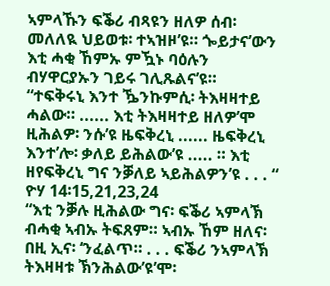ኣምላኹን ፍቕሪ ብጻዩን ዘለዎ ሰብ፡ መለለዪ ህይወቱ፡ ተኣዝዞ’ዩ። ጐይታና’ውን እቲ ሓቂ ኸምኡ ምዃኑ ባዕሉን ብሃዋርያኡን ገይሩ ገሊጹልና’ዩ።
“ተፍቅሩኒ እንተ ዄንኩምሲ፡ ትእዛዛተይ ሓልው። ...... እቲ ትእዛዛተይ ዘለዎ’ሞ ዚሕልዎ፡ ንሱ’ዩ ዜፍቅረኒ ...... ዜፍቅረኒ እንተ’ሎ፡ ቃለይ ይሕልው’ዩ ..... ። እቲ ዘየፍቅረኒ ግና ንቓለይ ኣይሕልዎን’ዩ . . . “ ዮሃ 14፡15,21,23,24
“እቲ ንቓሉ ዚሕልው ግና፡ ፍቕሪ ኣምላኽ ብሓቂ ኣብኡ ትፍጸም። ኣብኡ ኸም ዘለና፡ በዚ ኢና፡ ‘ንፈልጥ። . . . ፍቕሪ ንኣምላኽ ትእዛዛቱ ኽንሕልው’ዩ’ሞ፡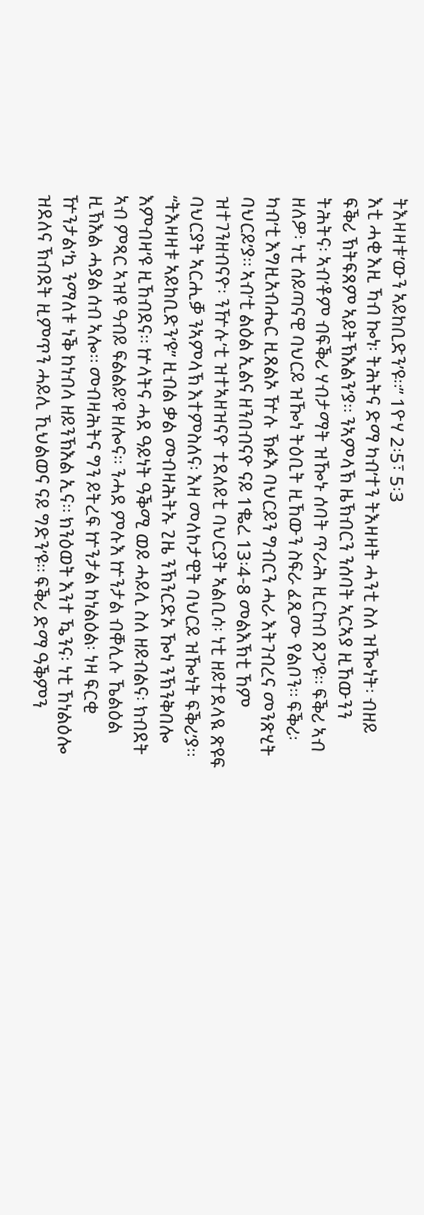ትእዛዛቱ’ውን ኣይከቢድን’ዩ።” 1ዮሃ 2፡5፣ 5፡3
እቲ ሓቂ እዚ ኻብ ኰነ፡ ትሕትና ድማ ካብ’ተን ትእዛዛት ሓንቲ ስለ ዝዀነት፡ ብዘይ ፍቕሪ ኽትፍጸም ኣይትኽእልን’ያ። ንኣምላኽ ዜኽብርን ንሰባት ኣርኣያ ዚኸውንን ትሕትና፡ ኣብ’ቶም ብፍቕሪ ሃብታማት ዝዀኑ ሰባት ጥራሕ ዚርከብ ጸጋ’ዩ። ፍቕሪ ኣብ ዘለዎ፡ ነቲ ሰይጣናዊ ባህርይ ዝዀነ ትዕቢት ዚኸውን ስፍራ ፈጺሙ የልቦን። ፍቕሪ፡ ካብ’ቲ እግዚአብሔር ዚጸልኦ ዅሉ ኽፉእ ባህርይን ግብርን ሓራ እትገብረና መንጽሂት ባህርይ’ያ። ኣብ’ቲ ልዕል ኢልና ዘንበብናዮ ናይ 1ቈረ 13፡4-8 መልእኽቲ ኸም ዝተገንዘብናዮ፡ ንዅሉ’ቲ ዝተኣዘዝናዮ ተደለይቲ ባህርያት ኣልቢሳ፡ ነቲ ዘይተደላዪ ጽዩፍ ባህርያት ኣርሒቓ ንኣምላኽ እተምስለና፡ እዛ መለኮታዊት ባህርይ ዝዀነት ፍቕሪ’ያ።
“ትእዛዛቱ ኣይከቢድን’ዩ” ዚብል ቃል መብዛሕትኡ ጊዜ ንኽንርድኦ ዀነ ንኽንቅበሎ እምብዛ’ዩ ዚኸብደና። ኵላትና ሓደ ዓይነት ዓቕሚ ወይ ሓይሊ ስለ ዘይብልና፡ ክብደት ኣብ ምጻር ኣዝዩ ዓብይ ፍልልይ’ዩ ዘሎና። ንሓደ ምሉእ ኵንታል ብቐሊሉ ኼልዕል ዚኽእል ሓያል ሰብ ኣሎ። መብዛሕትና ግን ይትረፍ ኵንታል ከነልዕል፡ ነዛ ፍርቂ ዅንታል’ኳ ንማለቱ ነቕ ከነብላ ዘይንኽእል ኢና። ክንዕወት እንተ ዄንና፡ ነቲ ኸነልዕሎ ዝደለና ኽብደት ዚምጥን ሓይሊ ኺህልወና ናይ ግድን’ዩ። ፍቕሪ ድማ ዓቕምን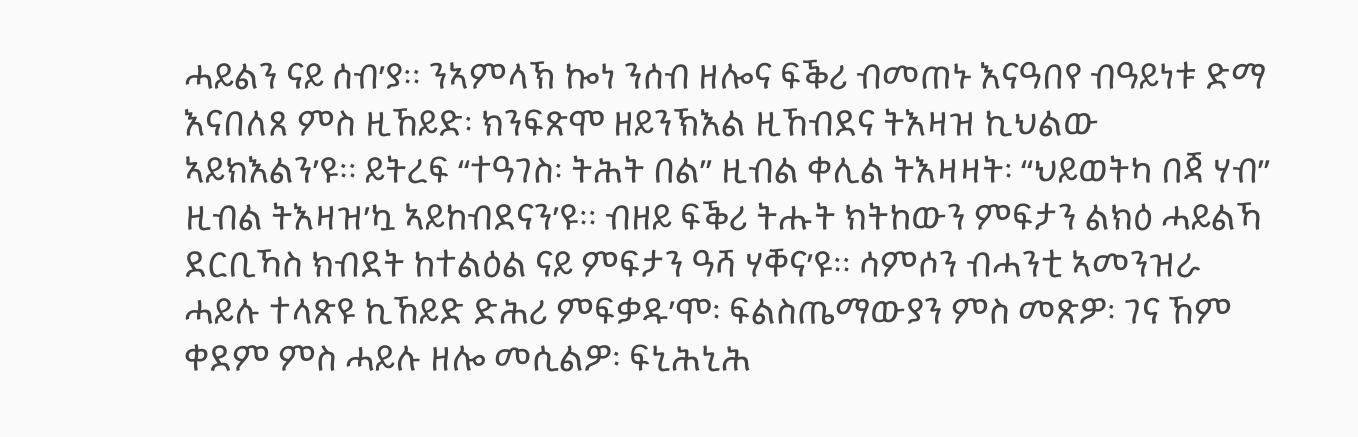ሓይልን ናይ ሰብ’ያ። ንኣምላኽ ኰነ ንሰብ ዘሎና ፍቕሪ ብመጠኑ እናዓበየ ብዓይነቱ ድማ እናበለጸ ምስ ዚኸይድ፡ ክንፍጽሞ ዘይንኽእል ዚኸብደና ትእዛዝ ኪህልው ኣይክእልን’ዩ። ይትረፍ “ተዓገስ፡ ትሕት በል” ዚብል ቀሊል ትእዛዛት፡ “ህይወትካ በጃ ሃብ” ዚብል ትእዛዝ’ኳ ኣይከብደናን’ዩ። ብዘይ ፍቕሪ ትሑት ክትከውን ምፍታን ልክዕ ሓይልኻ ደርቢኻስ ክብደት ከተልዕል ናይ ምፍታን ዓሻ ሃቐና’ዩ። ሳምሶን ብሓንቲ ኣመንዝራ ሓይሉ ተላጽዩ ኪኸይድ ድሕሪ ምፍቃዱ’ሞ፡ ፍልስጤማውያን ምስ መጽዎ፡ ገና ኸም ቀደም ምስ ሓይሉ ዘሎ መሲልዎ፡ ፍኒሕኒሕ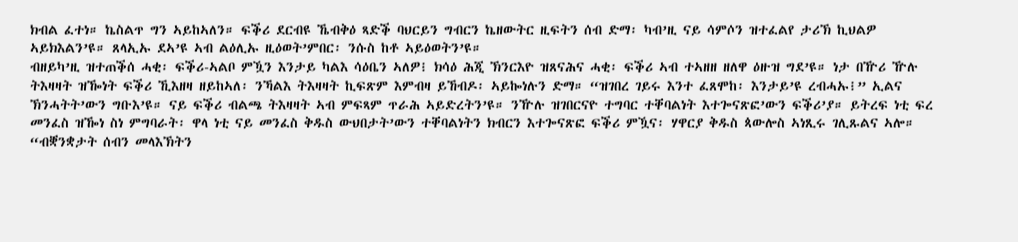ክብል ፈተነ። ኬስልጥ ግን ኣይከኣለን። ፍቕሪ ደርብዩ ኼብቅዕ ጻድቕ ባህርይን ግብርን ኬዘውትር ዚፍትን ሰብ ድማ፡ ካብ’ዚ ናይ ሳምሶን ዝተፈልየ ታሪኽ ኪህልዎ ኣይክእልን’ዩ። ጸላኢኡ ደኣ’ዩ ኣብ ልዕሊኡ ዚዕወት’ምበር፡ ንሱስ ከቶ ኣይዕወትን’ዩ።
ብዘይካ’ዚ ዝተጠቕሰ ሓቂ፡ ፍቕሪ-ኣልቦ ምዃን እንታይ ካልእ ሳዕቤን ኣለዎ፧ ክሳዕ ሕጂ ኽንርእዮ ዝጸናሕና ሓቂ፡ ፍቕሪ ኣብ ተኣዘዘ ዘለዋ ዕዙዝ ግደ’ዩ። ነታ በዅሪ ዅሉ ትእዛዛት ዝዀነት ፍቕሪ ኺእዘዛ ዘይከኣለ፡ ንኻልእ ትእዛዛት ኪፍጽም እምብዛ ይኸብዶ፡ ኣይኰነሉን ድማ። “ዝገበረ ገይሩ እንተ ፈጸሞከ፡ እንታይ’ዩ ረብሓኡ፧” ኢልና ኽንሓትት’ውን ግቡእ’ዩ። ናይ ፍቕሪ ብልጫ ትእዛዛት ኣብ ምፍጻም ጥራሕ ኣይድረትን’ዩ። ንዅሉ ዝገበርናዮ ተግባር ተቐባልነት እተጐናጽፎ’ውን ፍቕሪ’ያ። ይትረፍ ነቲ ፍረ መንፈስ ዝዀነ ስነ ምግባራት፡ ዋላ ነቲ ናይ መንፈስ ቅዱስ ውህበታት’ውን ተቐባልነትን ክብርን እተጐናጽፎ ፍቕሪ ምዃና፡ ሃዋርያ ቅዱስ ጳውሎስ ኣነጺሩ ገሊጹልና ኣሎ።
“ብቛንቋታት ሰብን መላእኽትን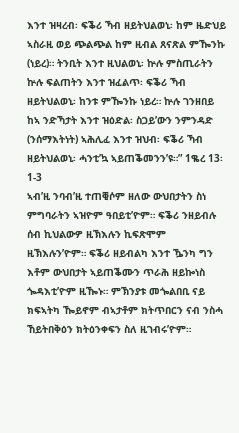እንተ ዝዛረብ፡ ፍቕሪ ኻብ ዘይትህልወኒ፡ ከም ዜድህይ ኣስራዚ ወይ ጭልጭል ከም ዚብል ጸናጽል ምዀንኩ (ነይረ)። ትንቢት እንተ ዚህልወኒ፡ ኵሉ ምስጢራትን ኵሉ ፍልጠትን እንተ ዝፈልጥ፡ ፍቕሪ ኻብ ዘይትህልወኒ፡ ከንቱ ምዀንኩ ነይረ። ኵሉ ገንዘበይ ከኣ ንድኻታት እንተ ዝዕድል፡ ስጋይ’ውን ንምንዳድ (ንሰማእትነት) ኣሕሊፈ እንተ ዝህብ፡ ፍቕሪ ኻብ ዘይትህልወኒ፡ ሓንቲ’ኳ ኣይጠቕመንን’ዩ።” 1ቈረ 13፡1-3
ኣብ’ዚ ንባብ’ዚ ተጠቒሶም ዘለው ውህበታትን ስነ ምግባራትን ኣዝዮም ዓበይቲ’ዮም። ፍቕሪ ንዘይብሉ ሰብ ኪህልውዎ ዚኽእሉን ኪፍጽሞም ዚኽእሉን’ዮም። ፍቕሪ ዘይብልካ እንተ ዄንካ ግን እቶም ውህበታት ኣይጠቕሙን ጥራሕ ዘይኰነስ ጐዳእቲ’ዮም ዚዀኑ። ምኽንያቱ መጐልበቢ ናይ ክፍኣትካ ዀይኖም ብኣታቶም ክትጥበርን ናብ ንስሓ ኸይትበቅዕን ክትዕንቀፍን ስለ ዚገብሩ’ዮም።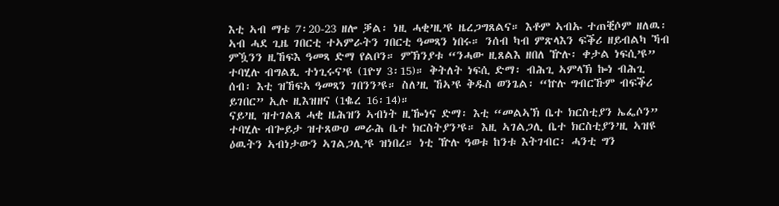እቲ ኣብ ማቴ 7፡20-23 ዘሎ ቓል፡ ነዚ ሓቂ’ዚ’ዩ ዜረጋግጸልና። እቶም ኣብኡ ተጠቒሶም ዘለዉ፡ ኣብ ሓደ ጊዜ ገበርቲ ተኣምራትን ገበርቲ ዓመጻን ነበሩ። ንሰብ ካብ ምጽላእን ፍቕሪ ዘይብልካ ኻብ ምዃንን ዚኸፍእ ዓመጻ ድማ የልቦን። ምኽንያቱ “ንሓው ዚጸልእ ዘበለ ዅሉ፡ ቀታል ነፍሲ’ዩ” ተባሂሉ ብግልጺ ተነጊሩና’ዩ (1ዮሃ 3፡15)። ቅትለት ነፍሲ ድማ፡ ብሕጊ ኣምላኽ ኰነ ብሕጊ ሰብ፡ እቲ ዝኸፍአ ዓመጻን ገበንን’ዩ። ስለ’ዚ ኸኣ’ዩ ቅዱስ ወንጌል፡ “ኵሉ ግብርኹም ብፍቕሪ ይገበር” ኢሉ ዚእዝዘና (1ቈረ 16፡14)።
ናይ’ዚ ዝተገልጸ ሓቂ ዜሕዝን ኣብነት ዚዀነና ድማ፡ እቲ “መልኣኽ ቤተ ክርስቲያን ኤፌሶን” ተባሂሉ ብጐይታ ዝተጸውዐ መራሕ ቤተ ክርስትያን’ዩ። እዚ ኣገልጋሊ ቤተ ክርስቲያን’ዚ ኣዝዩ ዕዉትን ኣብነታውን ኣገልጋሊ’ዩ ዝነበረ። ነቲ ዅሉ ዓወቱ ከንቱ እትገብር፡ ሓንቲ ግን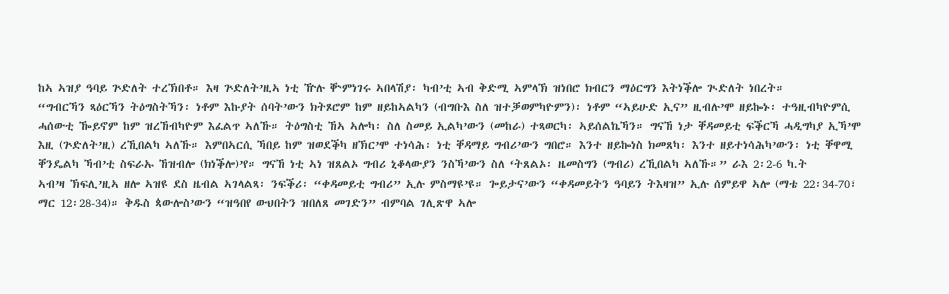ከኣ ኣዝያ ዓባይ ጕድለት ተረኽበቶ። እዛ ጕድለት’ዚኣ ነቲ ዅሉ ቝምነገሩ ኣበላሽያ፡ ካብ’ቲ ኣብ ቅድሚ ኣምላኽ ዝነበሮ ክብርን ማዕርግን እትነቕሎ ጒድለት ነበረት።
“ግብርኻን ጻዕርኻን ትዕግስትኻን፡ ነቶም እኩያት ሰባት’ውን ክትጾሮም ከም ዘይከኣልካን (ብግቡእ ስለ ዝተቓወምካዮምን)፡ ነቶም “ኣይሁድ ኢና” ዚብሉ’ሞ ዘይኰኑ፡ ተዓዚብካዮምሲ ሓሰውቲ ዀይኖም ከም ዝረኸብካዮም እፈልጥ ኣለኹ። ትዕግስቲ ኸኣ ኣሎካ፡ ስለ ስመይ ኢልካ’ውን (መከራ) ተጻወርካ፡ ኣይሰልኬኻን። ግናኸ ነታ ቐዳመይቲ ፍቕርኻ ሓዲግካያ ኢኻ’ሞ እዚ (ጕድለት’ዚ) ረኺበልካ ኣለኹ። እምበኣርሲ ኻበይ ከም ዝወደቕካ ዘኽር’ሞ ተነሳሕ፡ ነቲ ቐዳማይ ግብሪ’ውን ግበሮ። እንተ ዘይኰነስ ክመጸካ፡ እንተ ዘይተነሳሕካ’ውን፡ ነቲ ቐዋሚ ቐንዴልካ ኻብ’ቲ ስፍራኡ ኸዝብሎ (ክነቕሎ)’የ። ግናኸ ነቲ ኣነ ዝጸልኦ ግብሪ ኒቆላውያን ንስኻ’ውን ስለ ‘ትጸልኦ፡ ዜመስግን (ግብሪ) ረኺበልካ ኣለኹ።” ራእ 2፡2-6 ካ.ት
ኣብ’ዛ ኽፍሊ’ዚኣ ዘሎ ኣዝዩ ደስ ዜብል ኣገላልጻ፡ ንፍቕሪ፡ “ቀዳመይቲ ግብሪ” ኢሉ ምስማዩ’ዩ። ጐይታና’ውን “ቀዳመይትን ዓባይን ትእዛዝ” ኢሉ ሰምይዋ ኣሎ (ማቴ 22፡34-70፣ ማር 12፡28-34)። ቅዱስ ጳውሎስ’ውን “ዝዓበየ ውህበትን ዝበለጸ መገድን” ብምባል ገሊጽዋ ኣሎ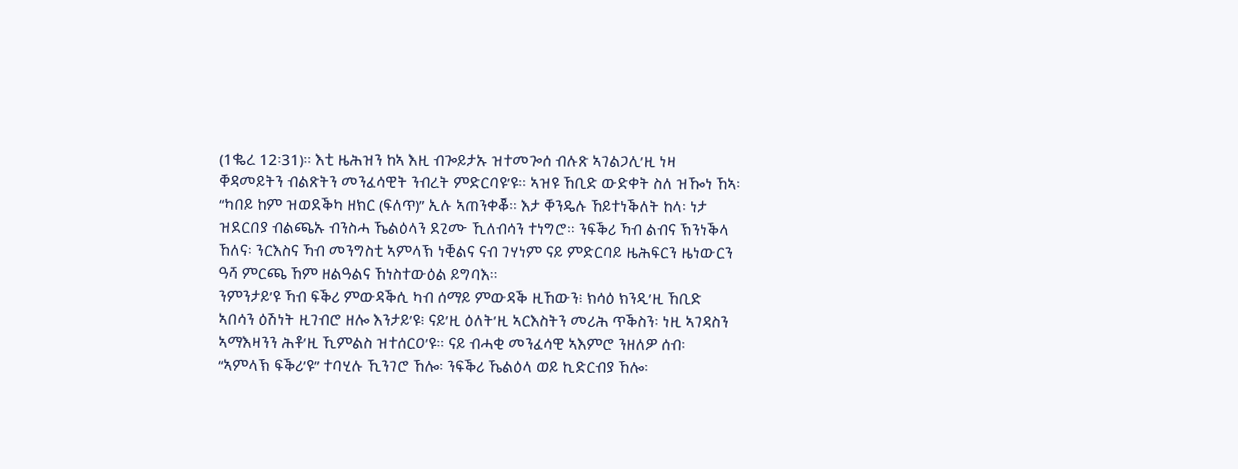(1ቈረ 12፡31)። እቲ ዜሕዝን ከኣ እዚ ብጐይታኡ ዝተመጐሰ ብሉጽ ኣገልጋሊ’ዚ ነዛ ቐዳመይትን ብልጽትን መንፈሳዊት ንብረት ምድርባዩ’ዩ። ኣዝዩ ኸቢድ ውድቀት ስለ ዝዀነ ኸኣ፡ “ካበይ ከም ዝወደቕካ ዘክር (ፍለጥ)” ኢሉ ኣጠንቀቖ። እታ ቐንዴሉ ኸይተነቕለት ከላ፡ ነታ ዝደርበያ ብልጫኡ ብንስሓ ኼልዕላን ደጊሙ ኺለብሳን ተነግሮ። ንፍቕሪ ኻብ ልብና ኽንነቕላ ኸለና፡ ንርእስና ኻብ መንግስቲ ኣምላኽ ነቒልና ናብ ገሃነም ናይ ምድርባይ ዜሕፍርን ዜነውርን ዓሻ ምርጫ ኸም ዘልዓልና ኸነስተውዕል ይግባእ።
ንምንታይ’ዩ ኻብ ፍቕሪ ምውዳቕሲ ካብ ሰማይ ምውዳቕ ዚኸውን፧ ክሳዕ ክንዲ’ዚ ኸቢድ ኣበሳን ዕሽነት ዚገብሮ ዘሎ እንታይ’ዩ፧ ናይ’ዚ ዕለት’ዚ ኣርእስትን መሪሕ ጥቕስን፡ ነዚ ኣገዳስን ኣማእዛንን ሕቶ’ዚ ኺምልስ ዝተሰርዐ’ዩ። ናይ ብሓቂ መንፈሳዊ ኣእምሮ ንዘለዎ ሰብ፡ “ኣምላኽ ፍቕሪ’ዩ” ተባሂሉ ኺንገሮ ኸሎ፡ ንፍቕሪ ኼልዕላ ወይ ኪድርብያ ኸሎ፡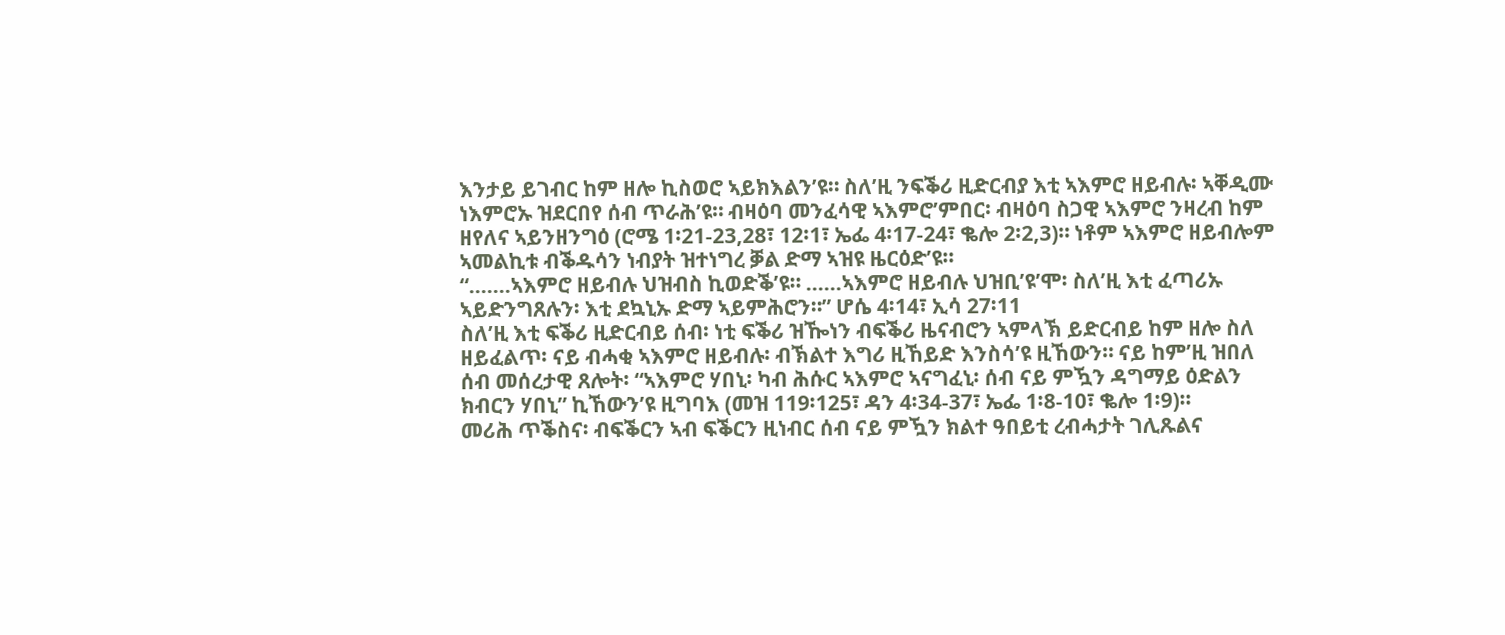እንታይ ይገብር ከም ዘሎ ኪስወሮ ኣይክእልን’ዩ። ስለ’ዚ ንፍቕሪ ዚድርብያ እቲ ኣእምሮ ዘይብሉ፡ ኣቐዲሙ ነእምሮኡ ዝደርበየ ሰብ ጥራሕ’ዩ። ብዛዕባ መንፈሳዊ ኣእምሮ’ምበር፡ ብዛዕባ ስጋዊ ኣእምሮ ንዛረብ ከም ዘየለና ኣይንዘንግዕ (ሮሜ 1፡21-23,28፣ 12፡1፣ ኤፌ 4፡17-24፣ ቈሎ 2፡2,3)። ነቶም ኣእምሮ ዘይብሎም ኣመልኪቱ ብቕዱሳን ነብያት ዝተነግረ ቓል ድማ ኣዝዩ ዜርዕድ’ዩ።
“.......ኣእምሮ ዘይብሉ ህዝብስ ኪወድቕ’ዩ። ......ኣእምሮ ዘይብሉ ህዝቢ’ዩ’ሞ፡ ስለ’ዚ እቲ ፈጣሪኡ ኣይድንግጸሉን፡ እቲ ደኳኒኡ ድማ ኣይምሕሮን።” ሆሴ 4፡14፣ ኢሳ 27፡11
ስለ’ዚ እቲ ፍቕሪ ዚድርብይ ሰብ፡ ነቲ ፍቕሪ ዝዀነን ብፍቕሪ ዜናብሮን ኣምላኽ ይድርብይ ከም ዘሎ ስለ ዘይፈልጥ፡ ናይ ብሓቂ ኣእምሮ ዘይብሉ፡ ብኽልተ እግሪ ዚኸይድ እንስሳ’ዩ ዚኸውን። ናይ ከም’ዚ ዝበለ ሰብ መሰረታዊ ጸሎት፡ “ኣእምሮ ሃበኒ፡ ካብ ሕሱር ኣእምሮ ኣናግፈኒ፡ ሰብ ናይ ምዃን ዳግማይ ዕድልን ክብርን ሃበኒ” ኪኸውን’ዩ ዚግባእ (መዝ 119፡125፣ ዳን 4፡34-37፣ ኤፌ 1፡8-10፣ ቈሎ 1፡9)።
መሪሕ ጥቕስና፡ ብፍቕርን ኣብ ፍቕርን ዚነብር ሰብ ናይ ምዃን ክልተ ዓበይቲ ረብሓታት ገሊጹልና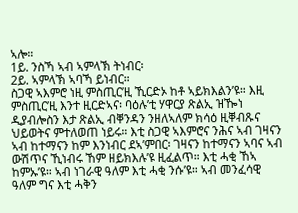ኣሎ።
1ይ. ንስኻ ኣብ ኣምላኽ ትነብር፡
2ይ. ኣምላኽ ኣባኻ ይነብር።
ስጋዊ ኣእምሮ ነዚ ምስጢር’ዚ ኺርድኦ ከቶ ኣይክእልን’ዩ። እዚ ምስጢር’ዚ እንተ ዚርድኣና፡ ባዕሉ’ቲ ሃዋርያ ጽልኢ ዝዀነ ዲያብሎስን እታ ጽልኢ ብቐንዳን ንዘለኣለም ክሳዕ ዚቐብጹና ህይወትና ምተለወጠ ነይሩ። እቲ ስጋዊ ኣእምሮና ንሕና ኣብ ገዛናን ኣብ ከተማናን ከም እንነብር ደኣ’ምበር፡ ገዛናን ከተማናን ኣባና ኣብ ውሽጥና ኺነብሩ ኸም ዘይክእሉ’ዩ ዚፈልጥ። እቲ ሓቂ ኸኣ ከምኡ’ዩ። ኣብ ነገራዊ ዓለም እቲ ሓቂ ንሱ’ዩ። ኣብ መንፈሳዊ ዓለም ግና እቲ ሓቅን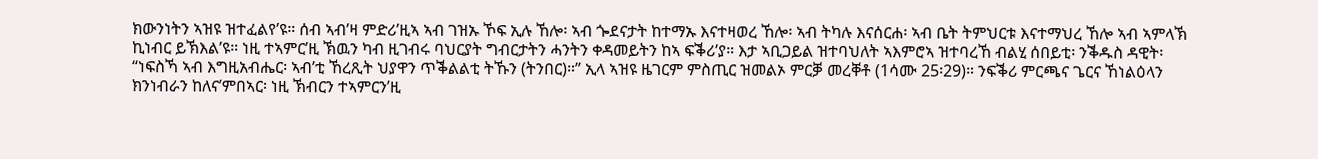ክውንነትን ኣዝዩ ዝተፈልየ’ዩ። ሰብ ኣብ’ዛ ምድሪ’ዚኣ ኣብ ገዝኡ ኾፍ ኢሉ ኸሎ፡ ኣብ ጐደናታት ከተማኡ እናተዛወረ ኸሎ፡ ኣብ ትካሉ እናሰርሐ፡ ኣብ ቤት ትምህርቱ እናተማህረ ኸሎ ኣብ ኣምላኽ ኪነብር ይኽእል’ዩ። ነዚ ተኣምር’ዚ ኽዉን ካብ ዚገብሩ ባህርያት ግብርታትን ሓንትን ቀዳመይትን ከኣ ፍቕሪ’ያ። እታ ኣቢጋይል ዝተባህለት ኣእምሮኣ ዝተባረኸ ብልሂ ሰበይቲ፡ ንቕዱስ ዳዊት፡ “ነፍስኻ ኣብ እግዚአብሔር፡ ኣብ’ቲ ኸረጺት ህያዋን ጥቕልልቲ ትኹን (ትንበር)።” ኢላ ኣዝዩ ዜገርም ምስጢር ዝመልኦ ምርቓ መረቐቶ (1ሳሙ 25፡29)። ንፍቕሪ ምርጫና ጌርና ኸነልዕላን ክንነብራን ከለና’ምበኣር፡ ነዚ ኽብርን ተኣምርን’ዚ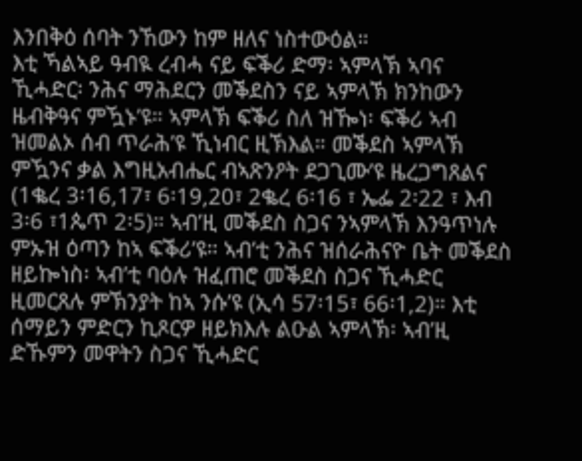እንበቅዕ ሰባት ንኸውን ከም ዘለና ነስተውዕል።
እቲ ኻልኣይ ዓብዪ ረብሓ ናይ ፍቕሪ ድማ፡ ኣምላኽ ኣባና ኺሓድር፡ ንሕና ማሕደርን መቕደስን ናይ ኣምላኽ ክንከውን ዜብቅዓና ምዃኑ’ዩ። ኣምላኽ ፍቕሪ ስለ ዝዀነ፡ ፍቕሪ ኣብ ዝመልኦ ሰብ ጥራሕ’ዩ ኺነብር ዚኽእል። መቕደስ ኣምላኽ ምዃንና ቃል እግዚአብሔር ብኣጽንዖት ደጋጊሙ’ዩ ዜረጋግጸልና (1ቈረ 3፡16,17፣ 6፡19,20፣ 2ቈረ 6፡16 ፣ ኤፌ 2፡22 ፣ እብ 3፡6 ፣1ጴጥ 2፡5)። ኣብ’ዚ መቕደስ ስጋና ንኣምላኽ እንዓጥነሉ ምኡዝ ዕጣን ከኣ ፍቕሪ’ዩ። ኣብ’ቲ ንሕና ዝሰራሕናዮ ቤት መቕደስ ዘይኰነስ፡ ኣብ’ቲ ባዕሉ ዝፈጠሮ መቕደስ ስጋና ኺሓድር ዚመርጸሉ ምኽንያት ከኣ ንሱ’ዩ (ኢሳ 57፡15፣ 66፡1,2)። እቲ ሰማይን ምድርን ኪጾርዎ ዘይክእሉ ልዑል ኣምላኽ፡ ኣብ’ዚ ድኹምን መዋትን ስጋና ኺሓድር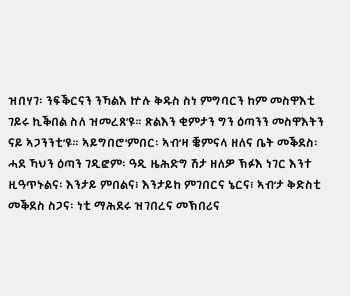ዝበሃገ፡ ንፍቕርናን ንኻልእ ኵሉ ቅዱስ ስነ ምግባርን ከም መስዋእቲ ገይሩ ኪቕበል ስለ ዝመረጸ’ዩ። ጽልእን ቂምታን ግን ዕጣንን መስዋእትን ናይ ኣጋንንቲ’ዩ። ኣይግበሮ’ምበር፡ ኣብ’ዛ ቜምናላ ዘለና ቤት መቕደስ፡ ሓደ ኻህን ዕጣን ገዲፎም፡ ዓዲ ዜሕድግ ሽታ ዘለዎ ኽፉእ ነገር እንተ ዚዓጥኑልና፡ እንታይ ምበልና፧ እንታይከ ምገበርና ኔርና፧ ኣብ’ታ ቅድስቲ መቕደስ ስጋና፡ ነቲ ማሕደሩ ዝገበረና መኽበሪና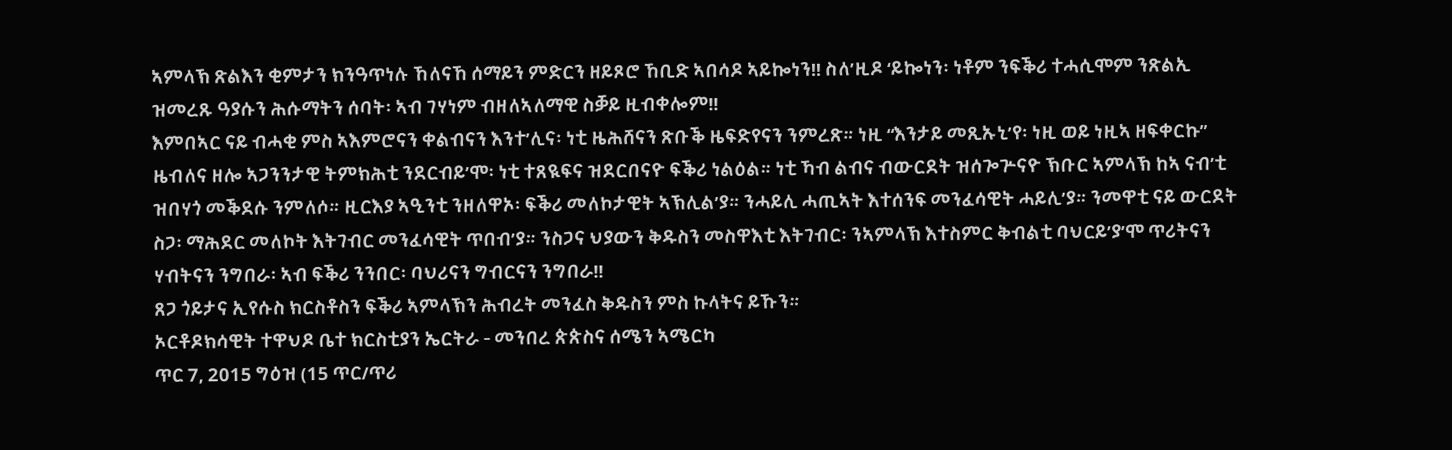ኣምላኽ ጽልእን ቂምታን ክንዓጥነሉ ኸለናኸ ሰማይን ምድርን ዘይጾሮ ኸቢድ ኣበሳዶ ኣይኰነን!! ስለ’ዚዶ ‘ይኰነን፡ ነቶም ንፍቕሪ ተሓሲሞም ንጽልኢ ዝመረጹ ዓያሱን ሕሱማትን ሰባት፡ ኣብ ገሃነም ብዘለኣለማዊ ስቓይ ዚብቀሎም!!
እምበኣር ናይ ብሓቂ ምስ ኣእምሮናን ቀልብናን እንተ’ሊና፡ ነቲ ዜሕሸናን ጽቡቕ ዜፍድየናን ንምረጽ። ነዚ “እንታይ መጺኡኒ’የ፡ ነዚ ወይ ነዚኣ ዘፍቀርኩ” ዜብለና ዘሎ ኣጋንንታዊ ትምክሕቲ ንደርብይ’ሞ፡ ነቲ ተጸዪፍና ዝደርበናዮ ፍቕሪ ነልዕል። ነቲ ኻብ ልብና ብውርደት ዝሰጐጕናዮ ኽቡር ኣምላኽ ከኣ ናብ’ቲ ዝበሃጎ መቕደሱ ንምለሶ። ዚርእያ ኣዒንቲ ንዘለዋኦ፡ ፍቕሪ መለኮታዊት ኣኽሊል’ያ። ንሓይሊ ሓጢኣት እተሰንፍ መንፈሳዊት ሓይሊ’ያ። ንመዋቲ ናይ ውርደት ስጋ፡ ማሕደር መለኮት እትገብር መንፈሳዊት ጥበብ’ያ። ንስጋና ህያውን ቅዱስን መስዋእቲ እትገብር፡ ንኣምላኽ እተስምር ቅብልቲ ባህርይ’ያ’ሞ ጥሪትናን ሃብትናን ንግበራ፡ ኣብ ፍቕሪ ንንበር፡ ባህሪናን ግብርናን ንግበራ!!
ጸጋ ጎይታና ኢየሱስ ክርስቶስን ፍቕሪ ኣምላኽን ሕብረት መንፈስ ቅዱስን ምስ ኩላትና ይኹን።
ኦርቶዶክሳዊት ተዋህዶ ቤተ ክርስቲያን ኤርትራ - መንበረ ጵጵስና ሰሜን ኣሜርካ
ጥር 7, 2015 ግዕዝ (15 ጥር/ጥሪ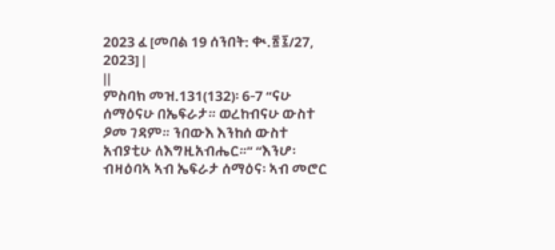2023 ፈ [መበል 19 ሰንበት: ቊ.፳፯/27, 2023] |
||
ምስባክ መዝ.131(132)፡ 6-7 “ናሁ ሰማዕናሁ በኤፍራታ። ወረከብናሁ ውስተ ዖመ ገዳም። ንበውእ እንከሰ ውስተ አብያቲሁ ለእግዚአብሔር።” “እንሆ፡ ብዛዕባኣ ኣብ ኤፍራታ ሰማዕና፡ ኣብ መሮር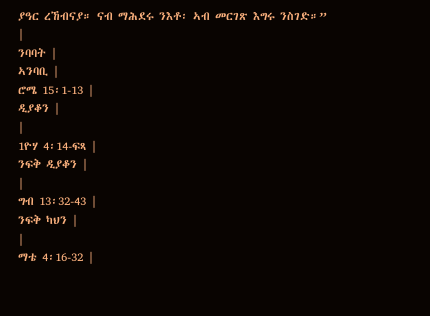ያዓር ረኸብናያ። ናብ ማሕደሩ ንእቶ፡ ኣብ መርገጽ እግሩ ንስገድ።” |
ንባባት |
ኣንባቢ |
ሮሜ 15፡1-13 |
ዲያቆን |
|
1ዮሃ 4፡14-ፍጻ |
ንፍቅ ዲያቆን |
|
ግብ 13፡32-43 |
ንፍቅ ካህን |
|
ማቴ 4፡16-32 |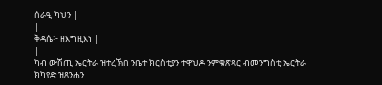ሰራዒ ካህን |
|
ቅዳሴ፦ ዘእግዚእነ |
|
ካብ ውሽጢ ኤርትራ ዝተረኽበ ንቤተ ክርስቲያን ተዋህዶ ንምቁጽጻር ብመንግስቲ ኤርትራ ክካየድ ዝጸንሐን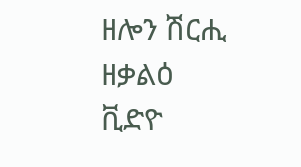ዘሎን ሽርሒ ዘቃልዕ ቪድዮ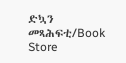ድኳን መጻሕፍቲ/Book Store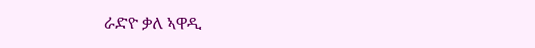ራድዮ ቃለ ኣዋዲ